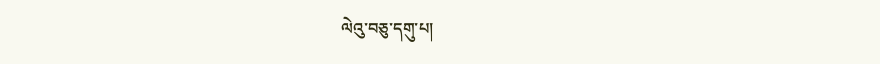ལེའུ་བཅུ་དགུ་པ།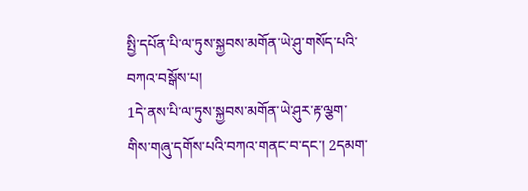སྤྱི་དཔོན་པི་ལ་ཏུས་སྐྱབས་མགོན་ཡེ་ཤུ་གསོད་པའི་བཀའ་བསྒོས་པ།
1དེ་ནས་པི་ལ་ཏུས་སྐྱབས་མགོན་ཡེ་ཤུར་རྟ་ལྕག་གིས་གཞུ་དགོས་པའི་བཀའ་གནང་བ་དང་། 2དམག་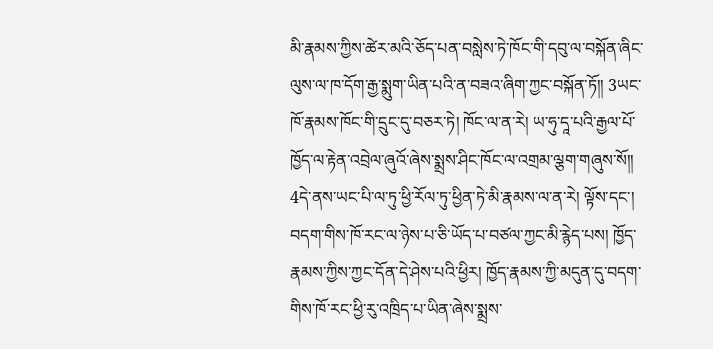མི་རྣམས་ཀྱིས་ཚེར་མའི་ཅོད་པན་བསླེས་ཏེ་ཁོང་གི་དབུ་ལ་བསྐོན་ཞིང་ལུས་ལ་ཁ་དོག་རྒྱ་སྨུག་ཡིན་པའི་ན་བཟའ་ཞིག་ཀྱང་བསྐོན་ཏོ།། 3ཡང་ཁོ་རྣམས་ཁོང་གི་དྲུང་དུ་བཅར་ཏེ། ཁོང་ལ་ན་རེ། ཡ་ཧུ་དཱ་པའི་རྒྱལ་པོ་ཁྱོད་ལ་རྟེན་འབྲེལ་ཞུའོ་ཞེས་སྨྲས་ཤིང་ཁོང་ལ་འགྲམ་ལྕག་གཞུས་སོ།། 4དེ་ནས་ཡང་པི་ལ་ཏུ་ཕྱི་རོལ་ཏུ་ཕྱིན་ཏེ་མི་རྣམས་ལ་ན་རེ། ལྟོས་དང་། བདག་གིས་ཁོ་རང་ལ་ཉེས་པ་ཅི་ཡོད་པ་བཙལ་ཀྱང་མི་རྙེད་པས། ཁྱོད་རྣམས་ཀྱིས་ཀྱང་དོན་དེ་ཤེས་པའི་ཕྱིར། ཁྱོད་རྣམས་ཀྱི་མདུན་དུ་བདག་གིས་ཁོ་རང་ཕྱི་རུ་འཁྲིད་པ་ཡིན་ཞེས་སྨྲས་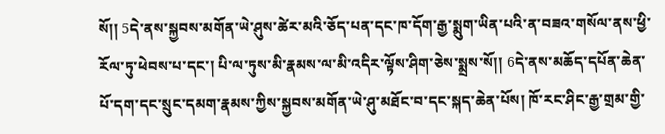སོ།། 5དེ་ནས་སྐྱབས་མགོན་ཡེ་ཤུས་ཚེར་མའི་ཅོད་པན་དང་ཁ་དོག་རྒྱ་སྨུག་ཡིན་པའི་ན་བཟའ་གསོལ་ནས་ཕྱི་རོལ་ཏུ་ཕེབས་པ་དང་། པི་ལ་ཏུས་མི་རྣམས་ལ་མི་འདིར་ལྟོས་ཤིག་ཅེས་སྨྲས་སོ།། 6དེ་ནས་མཆོད་དཔོན་ཆེན་པོ་དག་དང་སྲུང་དམག་རྣམས་ཀྱིས་སྐྱབས་མགོན་ཡེ་ཤུ་མཐོང་བ་དང་སྐད་ཆེན་པོས། ཁོ་རང་ཤིང་རྒྱ་གྲམ་གྱི་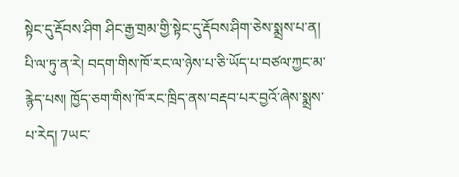སྟེང་དུ་རྡོབས་ཤིག ཤིང་རྒྱ་གྲམ་གྱི་སྟེང་དུ་རྡོབས་ཤིག་ཅེས་སྨྲས་པ་ན། པི་ལ་ཏུ་ན་རེ། བདག་གིས་ཁོ་རང་ལ་ཉེས་པ་ཅི་ཡོད་པ་བཙལ་ཀྱང་མ་རྙེད་པས། ཁྱོད་ཅག་གིས་ཁོ་རང་ཁྲིད་ནས་བརྡབ་པར་བྱའོ་ཞེས་སྨྲས་པ་རེད། 7ཡང་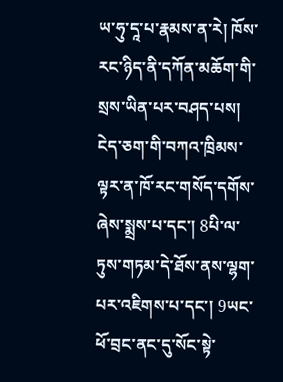ཡ་ཧུ་དཱ་པ་རྣམས་ན་རེ། ཁོས་རང་ཉིད་ནི་དཀོན་མཆོག་གི་སྲས་ཡིན་པར་བཤད་པས། ངེད་ཅག་གི་བཀའ་ཁྲིམས་ལྟར་ན་ཁོ་རང་གསོད་དགོས་ཞེས་སྨྲས་པ་དང་། 8པི་ལ་ཏུས་གཏམ་དེ་ཐོས་ནས་ལྷག་པར་འཇིགས་པ་དང་། 9ཡང་ཕོ་བྲང་ནང་དུ་སོང་སྟེ་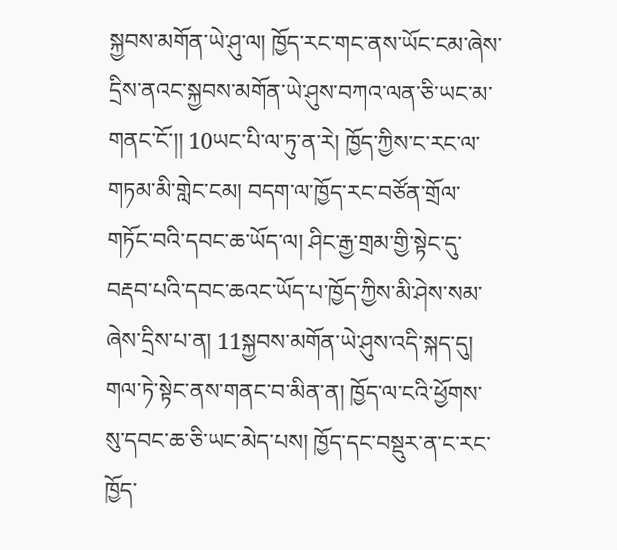སྐྱབས་མགོན་ཡེ་ཤུ་ལ། ཁྱོད་རང་གང་ནས་ཡོང་ངམ་ཞེས་དྲིས་ནའང་སྐྱབས་མགོན་ཡེ་ཤུས་བཀའ་ལན་ཅི་ཡང་མ་གནང་ངོ་།། 10ཡང་པི་ལ་ཏུ་ན་རེ། ཁྱོད་ཀྱིས་ང་རང་ལ་གཏམ་མི་གླེང་ངམ། བདག་ལ་ཁྱོད་རང་བཙོན་གྲོལ་གཏོང་བའི་དབང་ཆ་ཡོད་ལ། ཤིང་རྒྱ་གྲམ་གྱི་སྟེང་དུ་བརྡབ་པའི་དབང་ཆའང་ཡོད་པ་ཁྱོད་ཀྱིས་མི་ཤེས་སམ་ཞེས་དྲིས་པ་ན། 11སྐྱབས་མགོན་ཡེ་ཤུས་འདི་སྐད་དུ། གལ་ཏེ་སྟེང་ནས་གནང་བ་མིན་ན། ཁྱོད་ལ་ངའི་ཕྱོགས་སུ་དབང་ཆ་ཅི་ཡང་མེད་པས། ཁྱོད་དང་བསྡུར་ན་ང་རང་ཁྱོད་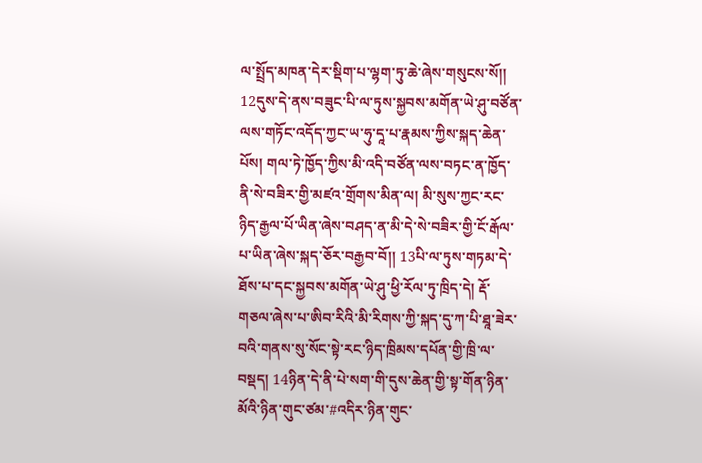ལ་སྤྲོད་མཁན་དེར་སྡིག་པ་ལྷག་ཏུ་ཆེ་ཞེས་གསུངས་སོ།། 12དུས་དེ་ནས་བཟུང་པི་ལ་ཏུས་སྐྱབས་མགོན་ཡེ་ཤུ་བཙོན་ལས་གཏོང་འདོད་ཀྱང་ཡ་ཧུ་དཱ་པ་རྣམས་ཀྱིས་སྐད་ཆེན་པོས། གལ་ཏེ་ཁྱོད་ཀྱིས་མི་འདི་བཙོན་ལས་བཏང་ན་ཁྱོད་ནི་སེ་བཟིར་གྱི་མཛའ་གྲོགས་མིན་ལ། མི་སུས་ཀྱང་རང་ཉིད་རྒྱལ་པོ་ཡིན་ཞེས་བཤད་ན་མི་དེ་སེ་བཟིར་གྱི་ངོ་རྒོལ་པ་ཡིན་ཞེས་སྐད་ཅོར་བརྒྱབ་བོ།། 13པི་ལ་ཏུས་གཏམ་དེ་ཐོས་པ་དང་སྐྱབས་མགོན་ཡེ་ཤུ་ཕྱི་རོལ་ཏུ་ཁྲིད་དེ། རྡོ་གཅལ་ཞེས་པ་ཨིབ་རིའི་མི་རིགས་ཀྱི་སྐད་དུ་ཀ་པི་ཐཱ་ཟེར་བའི་གནས་སུ་སོང་སྟེ་རང་ཉིད་ཁྲིམས་དཔོན་གྱི་ཁྲི་ལ་བསྡད། 14ཉིན་དེ་ནི་པེ་སག་གི་དུས་ཆེན་གྱི་སྟ་གོན་ཉིན་མོའི་ཉིན་གུང་ཙམ་#འདིར་ཉིན་གུང་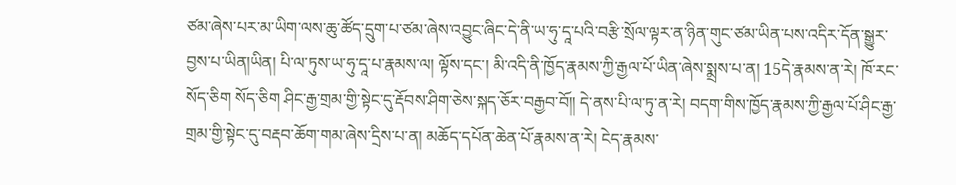ཙམ་ཞེས་པར་མ་ཡིག་ལས་ཆུ་ཚོད་དྲུག་པ་ཙམ་ཞེས་འབྱུང་ཞིང་དེ་ནི་ཡ་ཧུ་དཱ་པའི་བརྩི་སྲོལ་ལྟར་ན་ཉིན་གུང་ཙམ་ཡིན་པས་འདིར་དོན་སྒྱུར་བྱས་པ་ཡིན།ཡིན། པི་ལ་ཏུས་ཡ་ཧུ་དཱ་པ་རྣམས་ལ། ལྟོས་དང་། མི་འདི་ནི་ཁྱོད་རྣམས་ཀྱི་རྒྱལ་པོ་ཡིན་ཞེས་སྨྲས་པ་ན། 15དེ་རྣམས་ན་རེ། ཁོ་རང་སོད་ཅིག སོད་ཅིག ཤིང་རྒྱ་གྲམ་གྱི་སྟེང་དུ་རྡོབས་ཤིག་ཅེས་སྐད་ཅོར་བརྒྱབ་བོ།། དེ་ནས་པི་ལ་ཏུ་ན་རེ། བདག་གིས་ཁྱོད་རྣམས་ཀྱི་རྒྱལ་པོ་ཤིང་རྒྱ་གྲམ་གྱི་སྟེང་དུ་བརྡབ་ཆོག་གམ་ཞེས་དྲིས་པ་ན། མཆོད་དཔོན་ཆེན་པོ་རྣམས་ན་རེ། ངེད་རྣམས་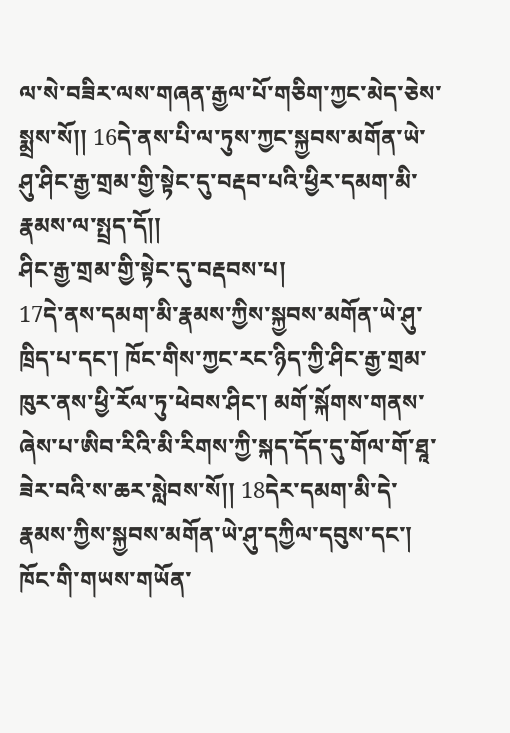ལ་སེ་བཟིར་ལས་གཞན་རྒྱལ་པོ་གཅིག་ཀྱང་མེད་ཅེས་སྨྲས་སོ།། 16དེ་ནས་པི་ལ་ཏུས་ཀྱང་སྐྱབས་མགོན་ཡེ་ཤུ་ཤིང་རྒྱ་གྲམ་གྱི་སྟེང་དུ་བརྡབ་པའི་ཕྱིར་དམག་མི་རྣམས་ལ་སྤྲད་དོ།།
ཤིང་རྒྱ་གྲམ་གྱི་སྟེང་དུ་བརྡབས་པ།
17དེ་ནས་དམག་མི་རྣམས་ཀྱིས་སྐྱབས་མགོན་ཡེ་ཤུ་ཁྲིད་པ་དང་། ཁོང་གིས་ཀྱང་རང་ཉིད་ཀྱི་ཤིང་རྒྱ་གྲམ་ཁུར་ནས་ཕྱི་རོལ་ཏུ་ཕེབས་ཤིང་། མགོ་སྐོགས་གནས་ཞེས་པ་ཨིབ་རིའི་མི་རིགས་ཀྱི་སྐད་དོད་དུ་གོལ་གོ་ཐཱ་ཟེར་བའི་ས་ཆར་སླེབས་སོ།། 18དེར་དམག་མི་དེ་རྣམས་ཀྱིས་སྐྱབས་མགོན་ཡེ་ཤུ་དཀྱིལ་དབུས་དང་། ཁོང་གི་གཡས་གཡོན་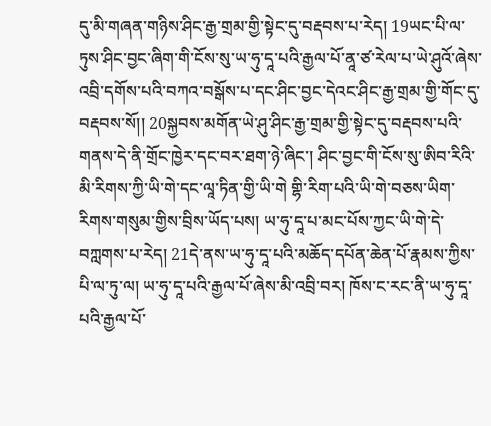དུ་མི་གཞན་གཉིས་ཤིང་རྒྱ་གྲམ་གྱི་སྟེང་དུ་བརྡབས་པ་རེད། 19ཡང་པི་ལ་ཏུས་ཤིང་བྱང་ཞིག་གི་ངོས་སུ་ཡ་ཧུ་དཱ་པའི་རྒྱལ་པོ་ནཱ་ཙ་རེལ་པ་ཡེ་ཤུའོ་ཞེས་འབྲི་དགོས་པའི་བཀའ་བསྒོས་པ་དང་ཤིང་བྱང་དེའང་ཤིང་རྒྱ་གྲམ་གྱི་གོང་དུ་བརྡབས་སོ།། 20སྐྱབས་མགོན་ཡེ་ཤུ་ཤིང་རྒྱ་གྲམ་གྱི་སྟེང་དུ་བརྡབས་པའི་གནས་དེ་ནི་གྲོང་ཁྱེར་དང་བར་ཐག་ཉེ་ཞིང་། ཤིང་བྱང་གི་ངོས་སུ་ཨིབ་རིའི་མི་རིགས་ཀྱི་ཡི་གེ་དང་ལཱ་ཏིན་གྱི་ཡི་གེ གྷི་རིག་པའི་ཡི་གེ་བཅས་ཡིག་རིགས་གསུམ་གྱིས་བྲིས་ཡོད་པས། ཡ་ཧུ་དཱ་པ་མང་པོས་ཀྱང་ཡི་གེ་དེ་བཀླགས་པ་རེད། 21དེ་ནས་ཡ་ཧུ་དཱ་པའི་མཆོད་དཔོན་ཆེན་པོ་རྣམས་ཀྱིས་པི་ལ་ཏུ་ལ། ཡ་ཧུ་དཱ་པའི་རྒྱལ་པོ་ཞེས་མི་འབྲི་བར། ཁོས་ང་རང་ནི་ཡ་ཧུ་དཱ་པའི་རྒྱལ་པོ་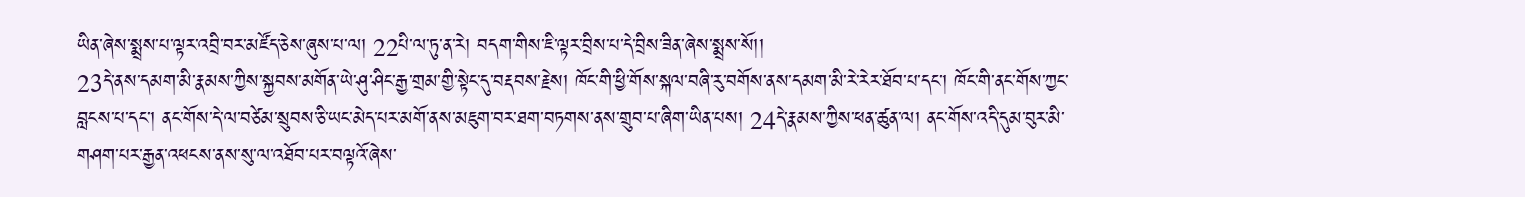ཡིན་ཞེས་སྨྲས་པ་ལྟར་འབྲི་བར་མཛོད་ཅེས་ཞུས་པ་ལ། 22པི་ལ་ཏུ་ན་རེ། བདག་གིས་ཇི་ལྟར་བྲིས་པ་དེ་བྲིས་ཟིན་ཞེས་སྨྲས་སོ།།
23དེ་ནས་དམག་མི་རྣམས་ཀྱིས་སྐྱབས་མགོན་ཡེ་ཤུ་ཤིང་རྒྱ་གྲམ་གྱི་སྟེང་དུ་བརྡབས་རྗེས། ཁོང་གི་ཕྱི་གོས་སྐལ་བཞི་རུ་བགོས་ནས་དམག་མི་རེ་རེར་ཐོབ་པ་དང་། ཁོང་གི་ནང་གོས་ཀྱང་བླངས་པ་དང་། ནང་གོས་དེ་ལ་བཙེམ་སྲུབས་ཅི་ཡང་མེད་པར་མགོ་ནས་མཇུག་བར་ཐག་བཏགས་ནས་གྲུབ་པ་ཞིག་ཡིན་པས། 24དེ་རྣམས་ཀྱིས་ཕན་ཚུན་ལ། ནང་གོས་འདི་དུམ་བུར་མི་གཤག་པར་རྒྱན་འཕངས་ནས་སུ་ལ་འཐོབ་པར་བལྟའོ་ཞེས་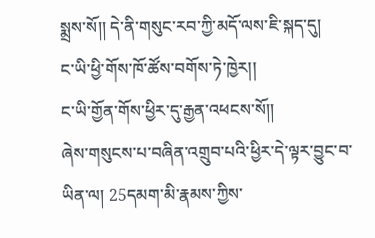སྨྲས་སོ།། དེ་ནི་གསུང་རབ་ཀྱི་མདོ་ལས་ཇི་སྐད་དུ།
ང་ཡི་ཕྱི་གོས་ཁོ་ཚོས་བགོས་ཏེ་ཁྱེར།།
ང་ཡི་གྱོན་གོས་ཕྱིར་དུ་རྒྱན་འཕངས་སོ།།
ཞེས་གསུངས་པ་བཞིན་འགྲུབ་པའི་ཕྱིར་དེ་ལྟར་བྱུང་བ་ཡིན་ལ། 25དམག་མི་རྣམས་ཀྱིས་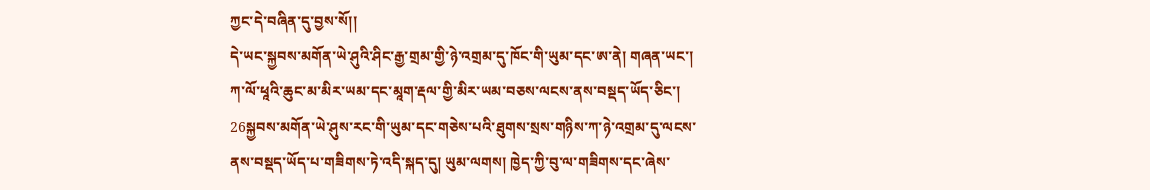ཀྱང་དེ་བཞིན་དུ་བྱས་སོ།།
དེ་ཡང་སྐྱབས་མགོན་ཡེ་ཤུའི་ཤིང་རྒྱ་གྲམ་གྱི་ཉེ་འགྲམ་དུ་ཁོང་གི་ཡུམ་དང་ཨ་ནེ། གཞན་ཡང་། ཀ་ལོ་ཕཱའི་ཆུང་མ་མིར་ཡམ་དང་མཱག་རྡལ་གྱི་མིར་ཡམ་བཅས་ལངས་ནས་བསྡད་ཡོད་ཅིང་། 26སྐྱབས་མགོན་ཡེ་ཤུས་རང་གི་ཡུམ་དང་གཅེས་པའི་ཐུགས་སྲས་གཉིས་ཀ་ཉེ་འགྲམ་དུ་ལངས་ནས་བསྡད་ཡོད་པ་གཟིགས་ཏེ་འདི་སྐད་དུ། ཡུམ་ལགས། ཁྱེད་ཀྱི་བུ་ལ་གཟིགས་དང་ཞེས་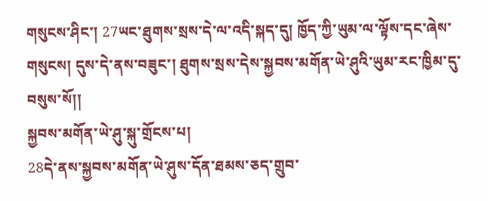གསུངས་ཤིང་། 27ཡང་ཐུགས་སྲས་དེ་ལ་འདི་སྐད་དུ། ཁྱོད་ཀྱི་ཡུམ་ལ་ལྟོས་དང་ཞེས་གསུངས། དུས་དེ་ནས་བཟུང་། ཐུགས་སྲས་དེས་སྐྱབས་མགོན་ཡེ་ཤུའི་ཡུམ་རང་ཁྱིམ་དུ་བསུས་སོ།།
སྐྱབས་མགོན་ཡེ་ཤུ་སྐུ་གྲོངས་པ།
28དེ་ནས་སྐྱབས་མགོན་ཡེ་ཤུས་དོན་ཐམས་ཅད་གྲུབ་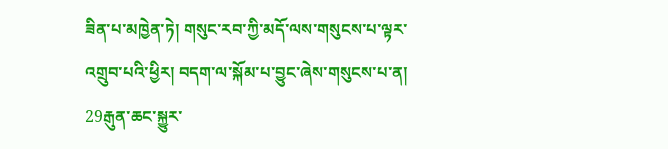ཟིན་པ་མཁྱེན་ཏེ། གསུང་རབ་ཀྱི་མདོ་ལས་གསུངས་པ་ལྟར་འགྲུབ་པའི་ཕྱིར། བདག་ལ་སྐོམ་པ་བྱུང་ཞེས་གསུངས་པ་ན། 29རྒུན་ཆང་སྐྱུར་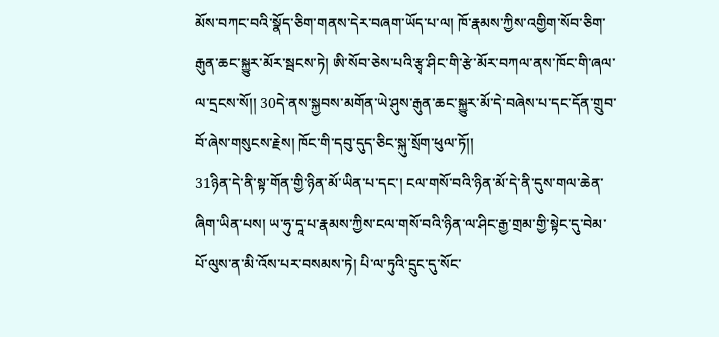མོས་བཀང་བའི་སྣོད་ཅིག་གནས་དེར་བཞག་ཡོད་པ་ལ། ཁོ་རྣམས་ཀྱིས་འགྱིག་སོབ་ཅིག་རྒུན་ཆང་སྐྱུར་མོར་སྦངས་ཏེ། ཨི་སོབ་ཅེས་པའི་རྩྭ་ཤིང་གི་རྩེ་མོར་བཀལ་ནས་ཁོང་གི་ཞལ་ལ་དྲངས་སོ།། 30དེ་ནས་སྐྱབས་མགོན་ཡེ་ཤུས་རྒུན་ཆང་སྐྱུར་མོ་དེ་བཞེས་པ་དང་དོན་གྲུབ་བོ་ཞེས་གསུངས་རྗེས། ཁོང་གི་དབུ་དུད་ཅིང་སྐུ་སྲོག་ཕུལ་ཏོ།།
31ཉིན་དེ་ནི་སྟ་གོན་གྱི་ཉིན་མོ་ཡིན་པ་དང་། ངལ་གསོ་བའི་ཉིན་མོ་དེ་ནི་དུས་གལ་ཆེན་ཞིག་ཡིན་པས། ཡ་ཧུ་དཱ་པ་རྣམས་ཀྱིས་ངལ་གསོ་བའི་ཉིན་ལ་ཤིང་རྒྱ་གྲམ་གྱི་སྟེང་དུ་བེམ་པོ་ལུས་ན་མི་འོས་པར་བསམས་ཏེ། པི་ལ་ཏུའི་དྲུང་དུ་སོང་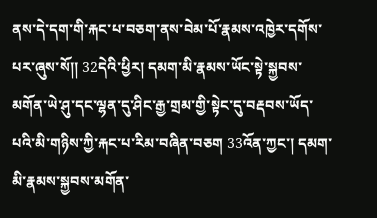ནས་དེ་དག་གི་རྐང་པ་བཅག་ནས་བེམ་པོ་རྣམས་འཁྱེར་དགོས་པར་ཞུས་སོ།། 32དེའི་ཕྱིར། དམག་མི་རྣམས་ཡོང་སྟེ་སྐྱབས་མགོན་ཡེ་ཤུ་དང་ལྷན་དུ་ཤིང་རྒྱ་གྲམ་གྱི་སྟེང་དུ་བརྡབས་ཡོད་པའི་མི་གཉིས་ཀྱི་རྐང་པ་རིམ་བཞིན་བཅག 33འོན་ཀྱང་། དམག་མི་རྣམས་སྐྱབས་མགོན་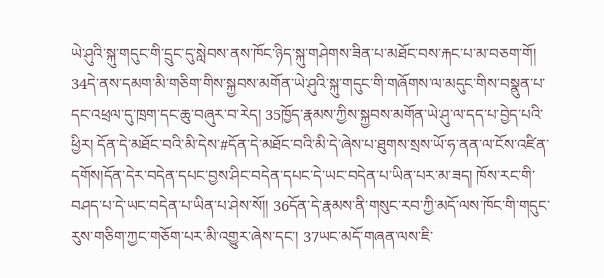ཡེ་ཤུའི་སྐུ་གདུང་གི་དྲུང་དུ་སླེབས་ནས་ཁོང་ཉིད་སྐུ་གཤེགས་ཟིན་པ་མཐོང་བས་རྐང་པ་མ་བཅག་གོ། 34དེ་ནས་དམག་མི་གཅིག་གིས་སྐྱབས་མགོན་ཡེ་ཤུའི་སྐུ་གདུང་གི་གཞོགས་ལ་མདུང་གིས་བསྣུན་པ་དང་འཕྲལ་དུ་ཁྲག་དང་ཆུ་བཞུར་བ་རེད། 35ཁྱོད་རྣམས་ཀྱིས་སྐྱབས་མགོན་ཡེ་ཤུ་ལ་དད་པ་བྱེད་པའི་ཕྱིར། དོན་དེ་མཐོང་བའི་མི་དེས་#དོན་དེ་མཐོང་བའི་མི་དེ་ཞེས་པ་ཐུགས་སྲས་ཡོ་ཧ་ནན་ལ་ངོས་འཛིན་དགོས།དོན་དེར་བདེན་དཔང་བྱས་ཤིང་བདེན་དཔང་དེ་ཡང་བདེན་པ་ཡིན་པར་མ་ཟད། ཁོས་རང་གི་བཤད་པ་དེ་ཡང་བདེན་པ་ཡིན་པ་ཤེས་སོ།། 36དོན་དེ་རྣམས་ནི་གསུང་རབ་ཀྱི་མདོ་ལས་ཁོང་གི་གདུང་རུས་གཅིག་ཀྱང་གཅོག་པར་མི་འགྱུར་ཞེས་དང་། 37ཡང་མདོ་གཞན་ལས་ཇི་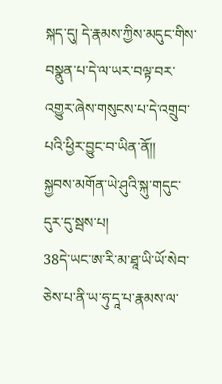སྐད་དུ། དེ་རྣམས་ཀྱིས་མདུང་གིས་བསྣུན་པ་དེ་ལ་ཡར་བལྟ་བར་འགྱུར་ཞེས་གསུངས་པ་དེ་འགྲུབ་པའི་ཕྱིར་བྱུང་བ་ཡིན་ནོ།།
སྐྱབས་མགོན་ཡེ་ཤུའི་སྐུ་གདུང་དུར་དུ་སྦས་པ།
38དེ་ཡང་ཨ་རི་མ་ཐཱ་ཡི་ཡོ་སེབ་ཅེས་པ་ནི་ཡ་ཧུ་དཱ་པ་རྣམས་ལ་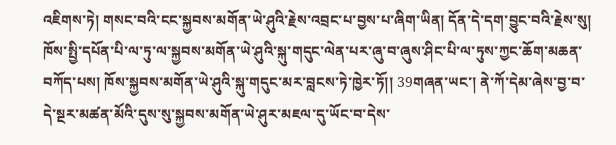འཇིགས་ཏེ། གསང་བའི་ངང་སྐྱབས་མགོན་ཡེ་ཤུའི་རྗེས་འབྲང་པ་བྱས་པ་ཞིག་ཡིན། དོན་དེ་དག་བྱུང་བའི་རྗེས་སུ། ཁོས་སྤྱི་དཔོན་པི་ལ་ཏུ་ལ་སྐྱབས་མགོན་ཡེ་ཤུའི་སྐུ་གདུང་ལེན་པར་ཞུ་བ་ཞུས་ཤིང་པི་ལ་ཏུས་ཀྱང་ཆོག་མཆན་བཀོད་པས། ཁོས་སྐྱབས་མགོན་ཡེ་ཤུའི་སྐུ་གདུང་མར་བླངས་ཏེ་ཁྱེར་ཏོ།། 39གཞན་ཡང་། ནེ་ཀོ་དེམ་ཞེས་བྱ་བ་དེ་སྔར་མཚན་མོའི་དུས་སུ་སྐྱབས་མགོན་ཡེ་ཤུར་མཇལ་དུ་ཡོང་བ་དེས་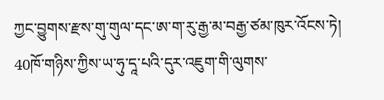ཀྱང་བྱུགས་རྫས་གུ་གུལ་དང་ཨ་ག་རུ་རྒྱ་མ་བརྒྱ་ཙམ་ཁུར་འོངས་ཏེ། 40ཁོ་གཉིས་ཀྱིས་ཡ་ཧུ་དཱ་པའི་དུར་འཇུག་གི་ལུགས་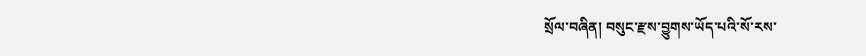སྲོལ་བཞིན། བསུང་རྫས་བྱུགས་ཡོད་པའི་སོ་རས་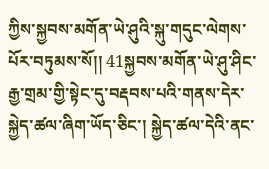ཀྱིས་སྐྱབས་མགོན་ཡེ་ཤུའི་སྐུ་གདུང་ལེགས་པོར་བཏུམས་སོ།། 41སྐྱབས་མགོན་ཡེ་ཤུ་ཤིང་རྒྱ་གྲམ་གྱི་སྟེང་དུ་བརྡབས་པའི་གནས་དེར་སྐྱེད་ཚལ་ཞིག་ཡོད་ཅིང་། སྐྱེད་ཚལ་དེའི་ནང་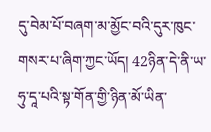དུ་བེམ་པོ་བཞག་མ་མྱོང་བའི་དུར་ཁུང་གསར་པ་ཞིག་ཀྱང་ཡོད། 42ཉིན་དེ་ནི་ཡ་ཧུ་དཱ་པའི་སྟ་གོན་གྱི་ཉིན་མོ་ཡིན་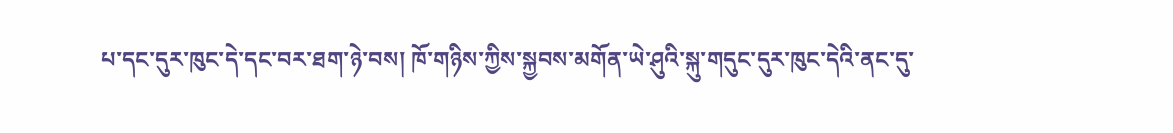པ་དང་དུར་ཁུང་དེ་དང་བར་ཐག་ཉེ་བས། ཁོ་གཉིས་ཀྱིས་སྐྱབས་མགོན་ཡེ་ཤུའི་སྐུ་གདུང་དུར་ཁུང་དེའི་ནང་དུ་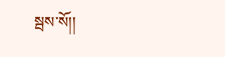སྦས་སོ།།